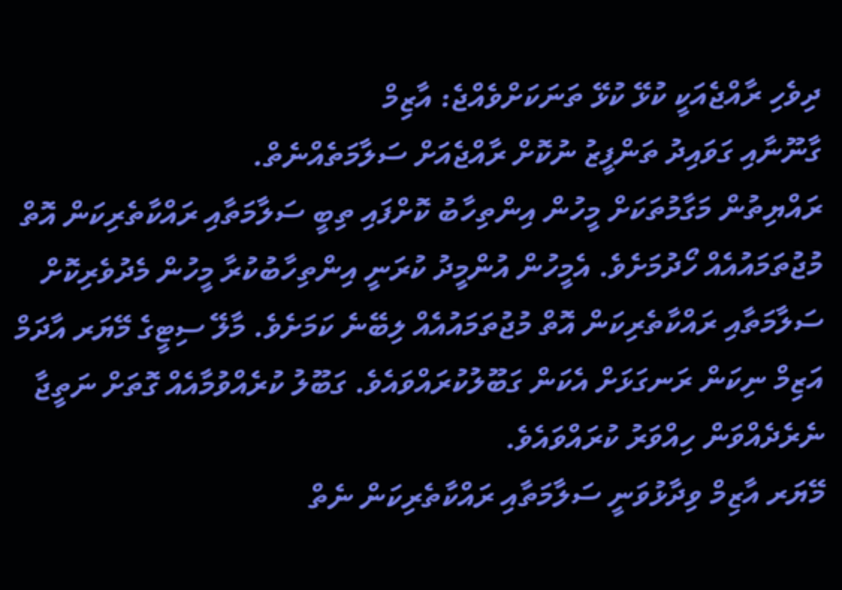ދިވެހި ރާއްޖެއަކީ ކުޅޭ ކުޅޭ ތަނަކަށްވެއްޖެ: އާޒިމް
ގާނޫނާއި ގަވައިދު ތަންފީޒު ނުކޮށް ރާއްޖެއަށް ސަލާމަތެއްނެތް.
ރައްޔިތުން މަގާމުތަކަށް މީހުން އިންތިހާބު ކޮށްފައި ތިބީ ސަލާމަތާއި ރައްކާތެރިކަން އޮތް މުޖުތަމައުއެއް ހޯދުމަށެވެ. އެމީހުން އުންމީދު ކުރަނީ އިންތިހާބުކުރާ މީހުން މެދުވެރިކޮށް ސަލާމަތާއި ރައްކާތެރިކަން އޮތް މުޖުތަމައުއެއް ލިބޭނެ ކަމަށެވެ. މާލޭ ސިޓީގެ މޭޔަރ އާދަމް އަޒިމް ނިކަން ރަނގަޅަށް އެކަން ގަބޫލުކުރައްވައެވެ. ގަބޫލު ކުރެއްވުމާއެއް ގޮތަށް ނަތީޖާ ނެރެދެއްވަން ހިއްވަރު ކުރައްވައެވެ.
މޭޔަރ އާޒިމް ވިދާޅުވަނީ ސަލާމަތާއި ރައްކާތެރިކަން ނެތް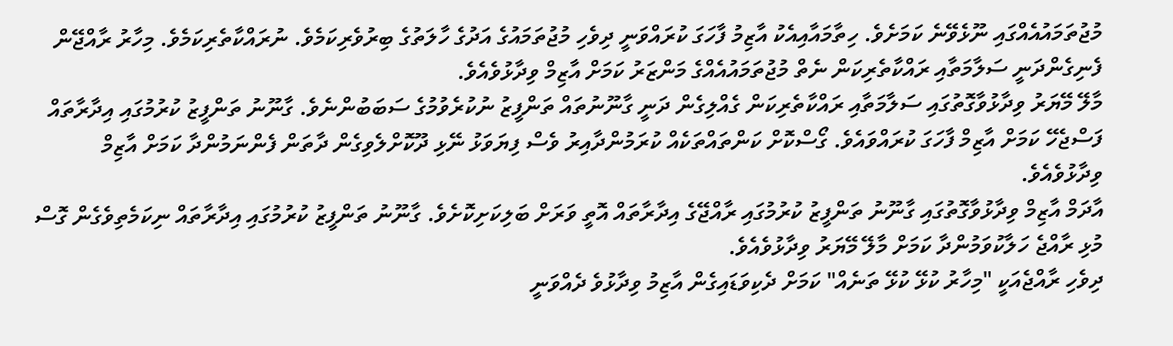މުޖުތަމައުއެއްގައި ނޫޅެވޭނެ ކަމަށެވެ. ހިތާމައާއިއެކު އާޒިމު ފާހަގަ ކުރައްވަނީ ދިވެހި މުޖުތަމައުގެ އަދުގެ ހާލަތުގެ ބިރުވެރިކަމެވެ. ނުރައްކާތެރިކަމެވެ. މިހާރު ރާއްޖޭން ފެނިގެންދަނީ ސަލާމަތާއި ރައްކާތެރިކަން ނެތް މުޖުތަމައުއެއްގެ މަންޒަރު ކަމަށް އާޒިމް ވިދާޅުވެއެވެ.
މާލޭ މޭޔަރު ވިދާޅުވާގޮތުގައި ސަލާމަތާއި ރައްކާތެރިކަން ގެއްލިގެން ދަނީ ގާނޫނުތައް ތަންފީޒު ނުކުރެވުމުގެ ސަބަބުންނެވެ. ގާނޫނު ތަންފީޒު ކުރުމުގައި އިދާރާތައް ފަސްޖެހޭ ކަމަށް އާޒިމް ފާހަގަ ކުރައްވައެވެ. ގޯސްކޮށް ކަންތައްތަކެއް ކުރަމުންދާއިރު ވެސް ފިޔަވަޅު ނޭޅި ދޫކޮށްލެވިގެން ދާތަން ފެންނަމުންދާ ކަމަށް އާޒިމް ވިދާޅުވެއެވެ.
އާދަމް އާޒިމް ވިދާޅުވާގޮތުގައި ގާނޫނު ތަންފީޒު ކުރުމުގައި ރާއްޖޭގެ އިދާރާތައް އޮތީ ވަރަށް ބަލިކަށިކޮށެވެ. ގާނޫނު ތަންފީޒު ކުރުމުގައި އިދާރާތައް ނިކަމެތިވެގެން ގޮސް މުޅި ރާއްޖެ ހަލާކުވަމުންދާ ކަމަށް މާލޭ މޭޔަރު ވިދާޅުވެއެވެ.
ދިވެހި ރާއްޖެއަކީ "މިހާރު ކުޅޭ ކުޅޭ ތަނެއް" ކަމަށް ދެކިވަޑައިގެން އާޒިމު ވިދާޅުވެ ދެއްވަނީ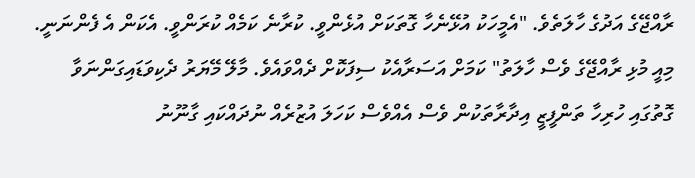ރާއްޖޭގެ އަދުގެ ހާލަތެވެ. "އެމީހަކު އުޅޭނެހާ ގޮތަކަށް އުޅެންވީ. ކުރާނެ ކަމެއް ކުރަންވީ. އެކަން އެ ފެންނަނީ. މިއީ މުޅި ރާއްޖޭގެ ވެސް ހާލަތު" ކަމަށް އަސަރާއެކު ސިފަކޮށް ދެއްވައެވެ. މާލޭ މޭޔަރު ދެކިވަޑައިގަންނަވާ ގޮތުގައި ހުރިހާ ތަންފީޒީ އިދާރާތަކުން ވެސް އެއްވެސް ކަހަލަ އުޒުރެއް ނުދައްކައި ގާނޫނު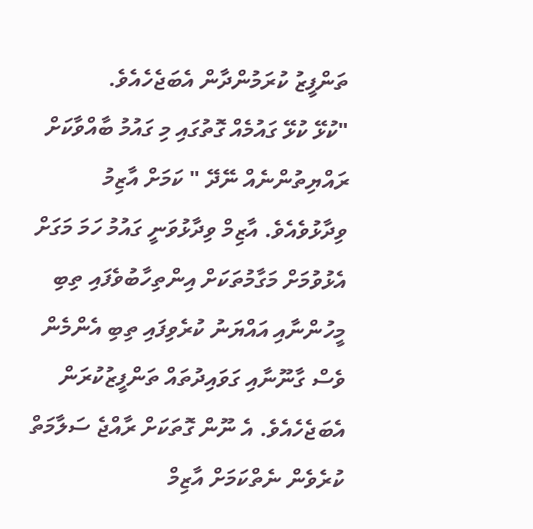ތަންފީޒު ކުރަމުންދާން އެބަޖެހެއެވެ.
"ކުޅޭ ކުޅޭ ގައުމެއް ގޮތުގައި މި ގައުމު ބާއްވާކަށް ރައްޔިތުންނެއް ނޭދޭ " ކަމަށް އާޒިމު ވިދާޅުވެއެވެ. އާޒިމް ވިދާޅުވަނީ ގައުމު ހަމަ މަގަށް އެޅުވުމަށް މަގާމުތަކަށް އިންތިހާބުވެފައި ތިބި މީހުންނާއި އައްޔަނު ކުރެވިފައި ތިބި އެންމެން ވެސް ގާނޫނާއި ގަވައިދުތައް ތަންފީޒުކުރަން އެބަޖެހެއެވެ. އެ ނޫން ގޮތަކަށް ރާއްޖެ ސަލާމަތް ކުރެވެން ނެތްކަމަށް އާޒިމް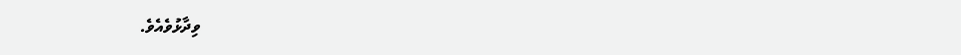ވިދާޅުވެއެވެ.